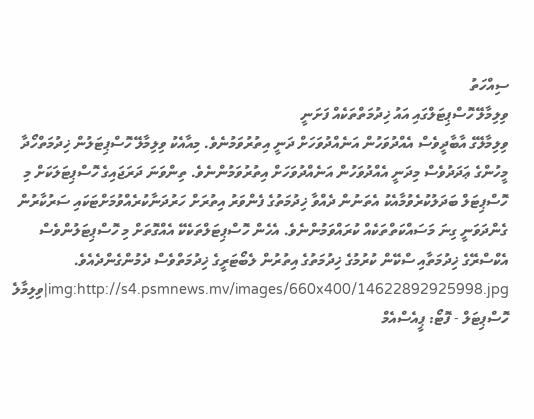ސިއްހަތު
ވިލިމާލޭ ހޮސްޕިޓަލްގައި އައު ޚިދުމަތްތަކެއް ފަށަނީ
ވިލިމާލޭގެ އާބާދީވެސް އެއްދުވަހުން އަނެއްދުވަހަށް ދަނީ އިތުރުވަމުނެވެ. މިއާއެކު ވިލިމާލޭ ހޮސްޕިޓަލުން ޚިދުމަތްހޯދާ މީހުންގެ ޢަދަދުވެސް މިދަނީ އެއްދުވަހުން އަނެއްދުވަހަށް އިތުރުވަމުންނެވެ. ތިންވަނަ ދަރަޖައިގެ ހޮސްޕިޓަލަކަށް މި ހޮސްޕިޓަލް ބަދަލުކުރެވުމާއެކު އެތަނުން ދެއްވާ ޚިދުމަތުގެ ފެންވަރު އިތުރަށް ހަރުދަނާކުރެއްވުމަށްޓަކައި ސަރުކާރުން ގެންދަވަނީ ގިނަ މަސައްކަތްތަކެއް ކުރައްވަމުންނެވެ. އެހެން ހޮސްޕިޓަލްތަކެކޭ އެއްގޮތަށް މި ހޮސްޕިޓަލުންވެސް އެކްސްރޭގެ ޚިދުމަތާއި ސްކޭން ކުރުމުގެ ޚިދުމަތުގެ އިތުރުން ލެބޯޓަރީގެ ޚިދުމަތްވެސް ދެމުންގެންދެއެވެ. img:http://s4.psmnews.mv/images/660x400/14622892925998.jpg|ވިލިމާލެ ހޮސްޕިޓަލް - ފޮޓޯ: ޕީއެސްއެމް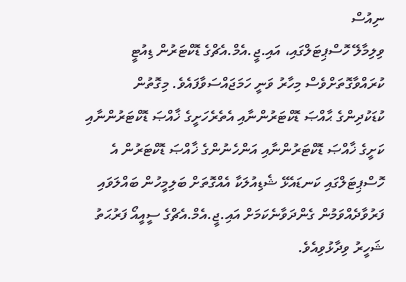ނިއުސް
ވިލިމާލޭ ހޮސްޕިޓަލްގައި، އައި.ޖީ.އެމް.އެޗްގެ ޑޮކްޓަރުން ޑިއުޓީ ކުރައްވާގޮތަށްވެސް މިހާރު ވަނީ ހަމަޖައްސަވާފައެވެ. މިގޮތުން ކުޑަކުދިންގެ ޙާއްޞަ ޑޮކްޓަރުންނާއި އެތެރެހަށީގެ ޚާއްޞަ ޑޮކްޓަރުންނާއި ކަށީގެ ޚާއްޞަ ޑޮކްޓަރުންނާއި އަންހެނުންގެ ޚާއްޞަ ޑޮކްޓަރުން އެ ހޮސްޕިޓަލްގައި ކަނޑައެޅޭ ޝެޑިއުލަކާ އެއްގޮތަށް ބަލިމީހުން ބައްލަވައި ފަރުވާދެއްވަމުން ގެންދަވާނެކަމަށް އައި.ޖީ.އެމް.އެޗްގެ ސީއީއޯ ފަރުޙަތު ޝަހީރު ވިދާޅުވިއެވެ.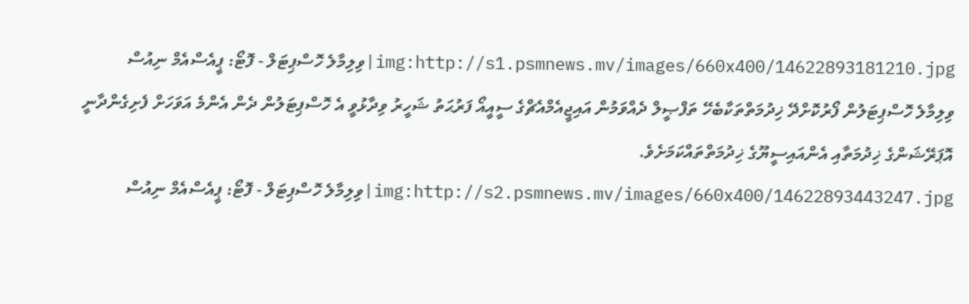img:http://s1.psmnews.mv/images/660x400/14622893181210.jpg|ވިލިމާލެ ހޮސްޕިޓަލް - ފޮޓޯ: ޕީއެސްއެމް ނިއުސް
ވިލިމާލެ ހޮސްޕިޓަލުން ފޯރުކޮށްދޭ ޚިދުމަތްތަކާބެހޭ ތަފްޞީލް ދެއްވަމުން އައިޖީއެމްއެޗްގެ ސީއީއޯ ފަރުޙަތު ޝަހީރު ވިދާޅުވީ އެ ހޮސްޕިޓަލުން ދެން އެންމެ އަވަހަށް ފެށިގެންދާނީ އޮޕަރޭޝަންގެ ޚިދުމަތާއި އެންއައިސީޔޫގެ ޚިދުމަތްތައްކަމަށެވެ. img:http://s2.psmnews.mv/images/660x400/14622893443247.jpg|ވިލިމާލެ ހޮސްޕިޓަލް - ފޮޓޯ: ޕީއެސްއެމް ނިއުސް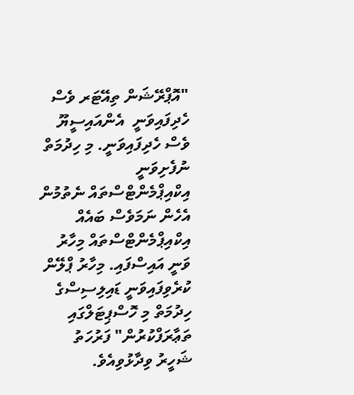"އޮޕްރޭޝަން ތިއޭޓަރ ވެސް ހެދިފައިވަނީ  އެންއައިސީޔޫ ވެސް ހެދިފައިވަނީ. މި ހިދުމަތް ނުފެށިވަނީ އިކްއިޕްމެންޓްސްތައް ނެތުމުން އެހެން ނަމަވެސް ބައެއް އިކްއިޕްމެންޓްސްތައް މިހާރު ވަނީ އައިސްފައި. މިހާރު ޕްލޭން ކުރެވިފައިވަނީ ޑައިލިސިސްގެ ހިދުމަތް މި ހޮސްޕިޓަލްގައި ތަޢާރަފްކުރުން" ފަރުހަތު ޝަހީރު ވިދާޅުވިއެވެ.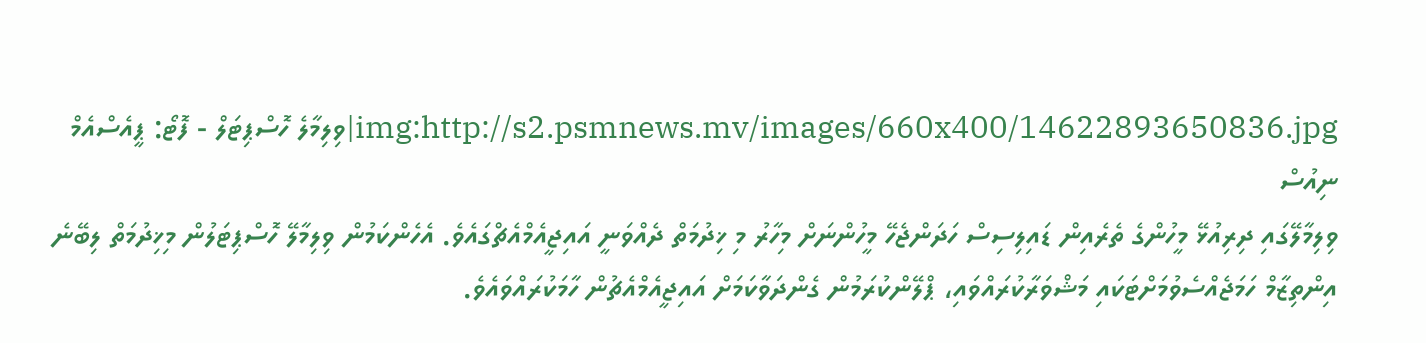img:http://s2.psmnews.mv/images/660x400/14622893650836.jpg|ވިލިމާލެ ހޮސްޕިޓަލް - ފޮޓޯ: ޕީއެސްއެމް ނިއުސް
ވިލިމާލޭގައި ދިރިއުޅޭ މީހުންގެ ތެރެއިން ޑައިލިސިސް ހަދަންޖެހޭ މީހުންނަށް މިހާރު މި ޚިދުމަތް ދެއްވަނީ އައިޖީއެމްއެޗްގައެވެ. އެހެންކަމުން ވިލިމާލޭ ހޮސްޕިޓަލުން މިޚިދުމަތް ލިބޭނެ އިންތިޒާމް ހަމަޖެއްސެވުމަށްޓަކައި މަޝްވަރާކުރައްވައި، ޕްލޭންކުރަމުން ގެންދަވާކަމަށް އައިޖީއެމްއެޗުން ހާމަކުރައްވައެވެ.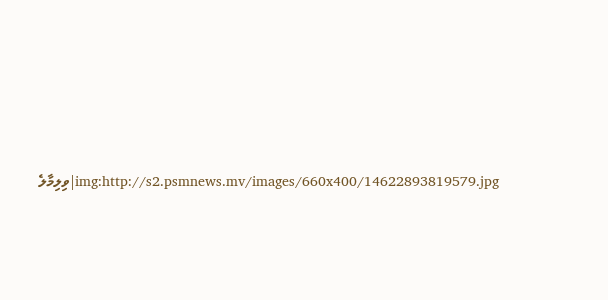img:http://s2.psmnews.mv/images/660x400/14622893819579.jpg|ވިލިމާލެ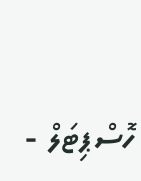ހޮސްޕިޓަލް -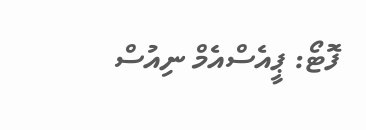ފޮޓޯ: ޕީއެސްއެމް ނިއުސް